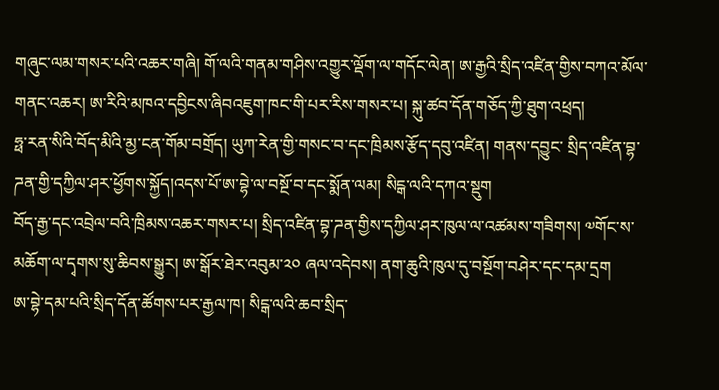གཞུང་ལམ་གསར་པའི་འཆར་གཞི། གོ་ལའི་གནམ་གཤིས་འགྱུར་ལྡོག་ལ་གདོང་ལེན། ཨ་རྒྱའི་སྲིད་འཛིན་གྱིས་བཀའ་མོལ་གནང་འཆར། ཨ་རིའི་མཁའ་དབྱིངས་ཞིབའཇུག་ཁང་གི་པར་རིས་གསར་པ། སྐུ་ཚབ་དོན་གཅོད་ཀྱི་ཐུག་འཕྲད།
ཧྥ་རན་སིའི་བོད་མིའི་མྱ་ངན་གོམ་བགྲོད། ཡུཀ་རེན་གྱི་གསང་བ་དང་ཁྲིམས་རྩོད་དབུ་འཛིན། གནས་དབྱུང་ སྲིད་འཛིན་བྷ་ཌན་གྱི་དཀྱིལ་ཤར་ཕྱོགས་སྐྱོད།འདས་པོ་ཨ་བྷེ་ལ་བསྔོ་བ་དང་སྨོན་ལམ། སིངྒ་ལའི་དཀའ་སྡུག
བོད་རྒྱ་དང་འབྲེལ་བའི་ཁྲིམས་འཆར་གསར་པ། སྲིད་འཛིན་བྷ་ཌན་གྱིས་དཀྱིལ་ཤར་ཁུལ་ལ་འཚམས་གཟིགས། ༧གོང་ས་མཆོག་ལ་དྭགས་སུ་ཆིབས་སྒྱུར། ཨ་སྒོར་ཐེར་འབུམ་༢༠ ཞལ་འདེབས། ནག་ཆུའི་ཁུལ་དུ་བསྔོག་བཤེར་དང་དམ་དྲག
ཨ་བྷེ་དམ་པའི་སྲིད་དོན་ཚོགས་པར་རྒྱལ་ཁ། སིངྒ་ལའི་ཆབ་སྲིད་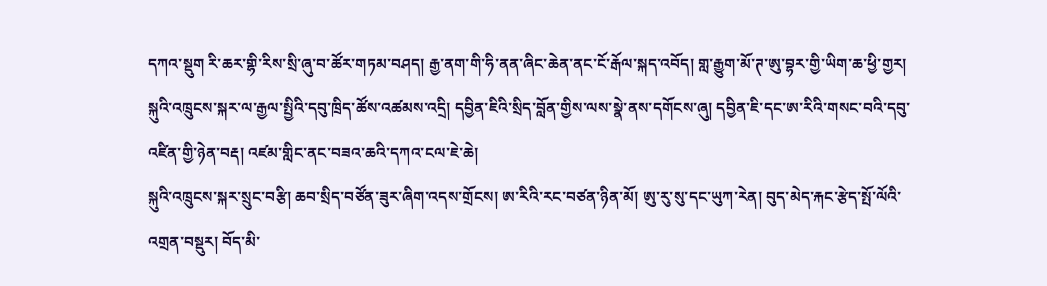དཀའ་སྡུག རི་ཆར་གྷི་རིས་སྲི་ཞུ་བ་ཚོར་གཏམ་བཤད། རྒྱ་ནག་གི་ཧི་ནན་ཞིང་ཆེན་ནང་ངོ་རྒོལ་སྐད་འབོད། གླ་རྒྱུག་མོ་ཊ་ཨུ་བྷར་གྱི་ཡིག་ཆ་ཕྱི་གྱར།
སྐུའི་འཁྲུངས་སྐར་ལ་རྒྱལ་སྤྱིའི་དབུ་ཁྲིད་ཚོས་འཚམས་འདྲི། དབྱིན་ཇིའི་སྲིད་བློན་གྱིས་ལས་སྣེ་ནས་དགོངས་ཞུ། དབྱིན་ཇི་དང་ཨ་རིའི་གསང་བའི་དབུ་འཛིན་གྱི་ཉེན་བརྡ། འཛམ་གླིང་ནང་བཟའ་ཆའི་དཀའ་ངལ་ཇེ་ཆེ།
སྐུའི་འཁྲུངས་སྐར་སྲུང་བརྩི། ཆབ་སྲིད་བཙོན་ཟུར་ཞིག་འདས་གྲོངས། ཨ་རིའི་རང་བཙན་ཉིན་མོ། ཨུ་རུ་སུ་དང་ཡུཀ་རེན། བུད་མེད་རྐང་རྩེད་སྤོ་ལོའི་འགྲན་བསྡུར། བོད་མི་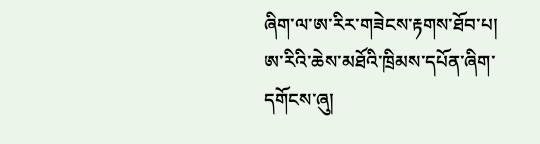ཞིག་ལ་ཨ་རིར་གཟེངས་རྟགས་ཐོབ་པ།
ཨ་རིའི་ཆེས་མཐོའི་ཁྲིམས་དཔོན་ཞིག་དགོངས་ཞུ།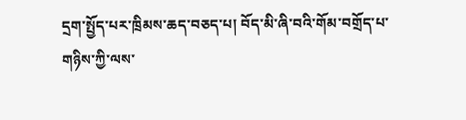དྲག་སྤྱོད་པར་ཁྲིམས་ཆད་བཅད་པ། བོད་མི་ཞི་བའི་གོམ་བགྲོད་པ་གཉིས་ཀྱི་ལས་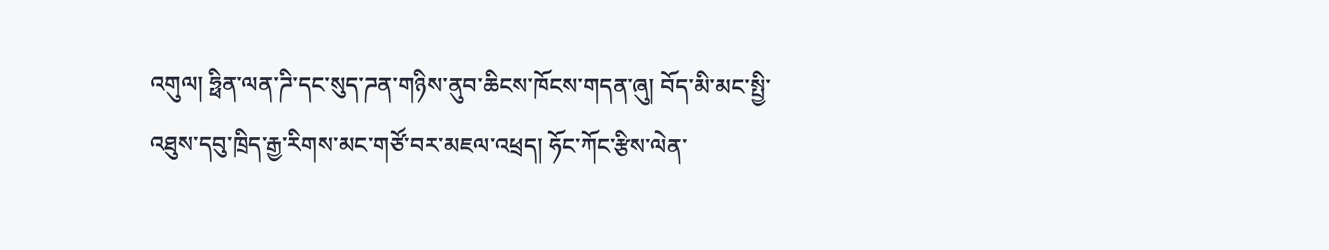འགུལ། ཧྥིན་ལན་ཌི་དང་སུད་ཌན་གཉིས་ནུབ་ཆིངས་ཁོངས་གདན་ཞུ། བོད་མི་མང་སྤྱི་འཐུས་དབུ་ཁྲིད་རྒྱ་རིགས་མང་གཙོ་བར་མཇལ་འཕྲད། ཧོང་ཀོང་རྩིས་ལེན་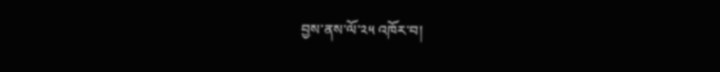བྱས་ནས་ལོ་༢༥ འཁོར་བ།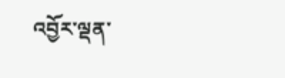འབྱོར་ལྡན་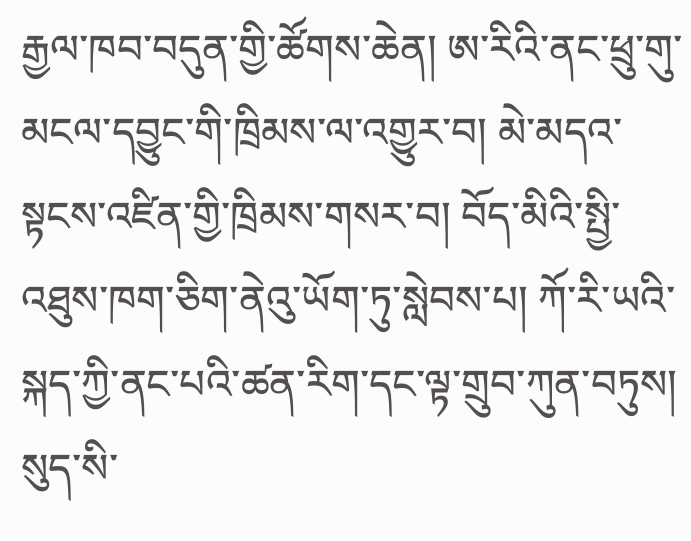རྒྱལ་ཁབ་བདུན་གྱི་ཚོགས་ཆེན། ཨ་རིའི་ནང་ཕྲུ་གུ་མངལ་དབྱུང་གི་ཁྲིམས་ལ་འགྱུར་བ། མེ་མདའ་སྟངས་འཛིན་གྱི་ཁྲིམས་གསར་བ། བོད་མིའི་སྤྱི་འཐུས་ཁག་ཅིག་ནེའུ་ཡོག་ཏུ་སླེབས་པ། ཀོ་རི་ཡའི་སྐད་ཀྱི་ནང་པའི་ཚན་རིག་དང་ལྟ་གྲུབ་ཀུན་བཏུས། སུད་སི་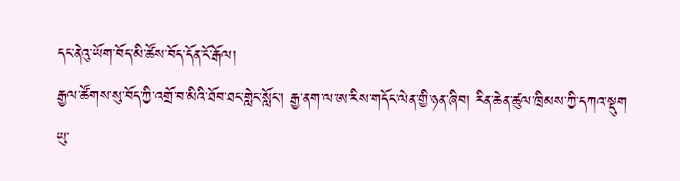དང་ནེའུ་ཡོག་བོད་མི་ཚོས་བོད་དོན་ངོ་རྒོལ།
རྒྱལ་ཚོགས་སུ་བོད་ཀྱི་འགྲོ་བ་མིའི་ཐོབ་ཐང་གླེང་སློང་། རྒྱ་ནག་ལ་ཨ་རིས་གདོང་ལེན་གྱི་ཉན་ཞིབ། རིན་ཆེན་ཚུལ་ཁྲིམས་ཀྱི་དཀའ་སྡུག ཡུ་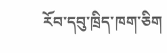རོབ་དབུ་ཁྲིད་ཁག་ཅིག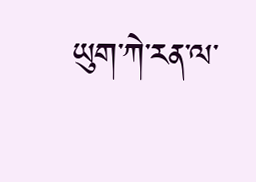ཡུག་ཀེ་རན་ལ་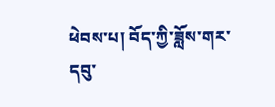ཕེབས་པ། བོད་ཀྱི་ཟློས་གར་དབུ་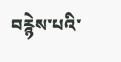བརྙེས་པའི་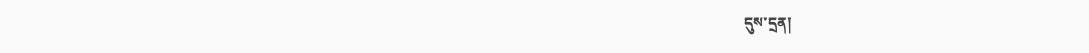དུས་དྲན།